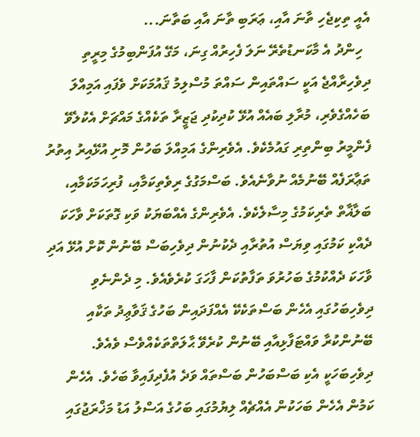އެއީ ތިކިޖެހި ތާނަ އާއި، ޢަރަބި ތާނަ އާއި ބަތާނަ...
  ހިންދު އެ މާކަނޑުތެރޭ ނަލަ ފެހިރުއް ގިނަ، މަގޭ އުފަންބިމުގެ މިރީތި ދިވެހިރާއްޖެ އަކީ ސައްތައިން ސައްތަ މުސްލިމު ޤައުމަކަށް ވެފައި އަމިއްލަ ބަހެއްގެވެރި، މުރާލި ބައެއް އުޅޭ ކުދިކުދި ޖަޒީރާ ތަކެއްގެ މައްޗަށް އެކުލެވޭ ފެންމީރު ބިންތިރި ގައުމެކެވެ. އެވެރިންގެ އަމިއްލަ ބަހުން މޮށި އުޅޭއިރު އިތުރު ތަޢާރަފެއް ބޭނުމެއް ނުވާނެއެވެ. ބަސްމަގުގެ ރިވެތިކަމާއި، ފުރިހަމަކަމާއި، ބަލާޣާތް ތެރިކަމުގެ މިސާލެކެވެ. އެވެރިންގެ އެއްބަޔަކު ވަކި ގޮތަކަށް ވާހަކަ ދެއްކި ކަމުގައި ވިޔަސް އުތުރާއި ދެކުނުން ދިވެހިބަސް ބޭނުން ކޮށް އުޅޭ އަދި ވާހަކަ ދެއްކުމުގެ ބަހުރުވަ ތަފާތުކަން ފާހަގަ ކުރެވެއެވެ. މި ދެންނެވި ދިވެހިބަހުގައި އެހެން ބަސްތަކެކޭ އެއްފަދައިން ބަހުގެ ޤަވާޢިދު ތަކާއި ބޭނުންކުރާ ވައްޓަފާޅިއާއި ބޭނުން ކުރެވޭ ޙާލަތްތަކެއްވެސް ވެއެވެ.
ދިވެހިބަހަކީ އެކި ބަސްބަހުން ބަސްތައް ވަދެ އުފެދިފައިވާ ބަހެވެ. އެހެން ކަމުން އެހެން ބަހަކުން އެއްޗެއް ލިޔުމުގައި ބަހުގެ އަސްލު އަޑު މަޚްރަޖުގައި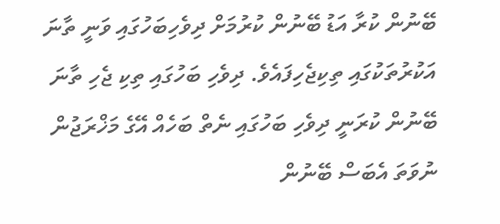ބޭނުން ކުރާ އަޑު ބޭނުން ކުރުމަށް ދިވެހިބަހުގައި ވަނީ ތާނަ އަކުރުތަކުގައި ތިކިޖެހިފައެވެ. ދިވެހި ބަހުގައި ތިކި ޖެހި ތާނަ ބޭނުން ކުރަނީ ދިވެހި ބަހުގައި ނެތް ބަހެއް އޭގެ މަޚްރަޖުން ނުވަތަ އެބަސް ބޭނުން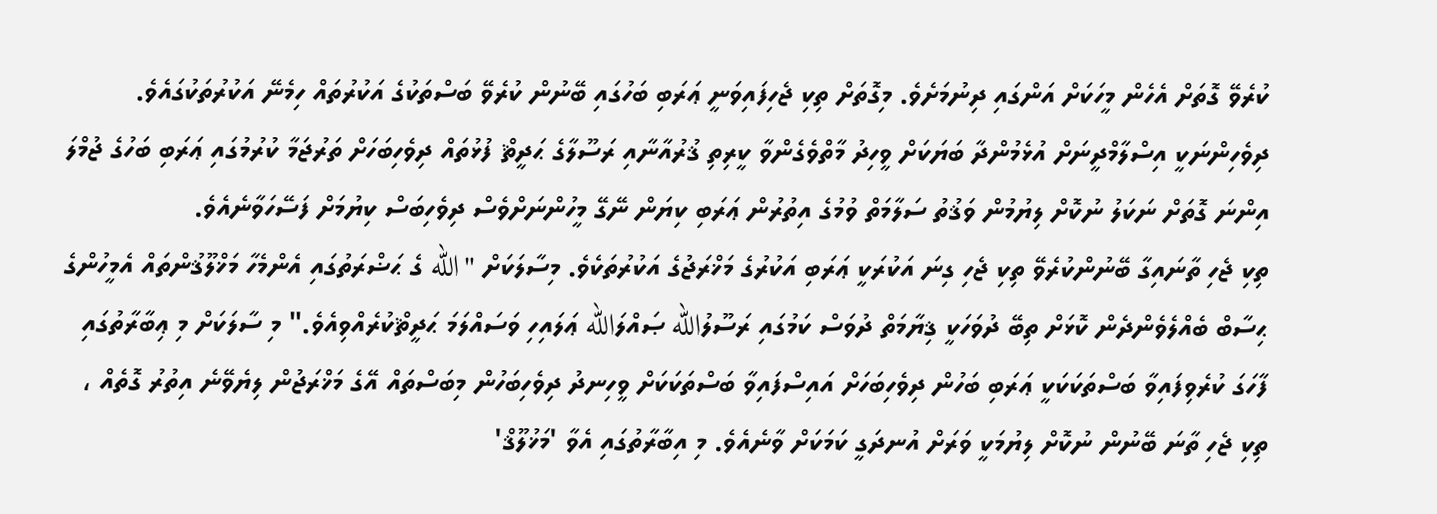ކުރެވޭ ގޮތަށް އެހެން މީހަކަށް އަންގައި ދިނުމަށެވެ. މިގޮތަށް ތިކި ޖެހިފައިވަނީ ޢަރަބި ބަހުގައި ބޭނުން ކުރެވޭ ބަސްތަކުގެ އަކުރުތައް ހިމެނޭ އަކުރުތަކުގައެވެ. ދިވެހިންނަކީ އިސްލާމްދީނަށް އުޅެމުންދާ ބަޔަކަށް ވީހިދު މާތްވެގެންވާ ކީރިތި ޤުރުއާނާއި ރަސޫލާގެ ޙަދީޘް ފުޅުތައް ދިވެހިބަހަށް ތަރުޖަމާ ކުރުމުގައި ޢަރަބި ބަހުގެ ޖުމްލަ އިންނަ ގޮތަށް ނަކަލު ނުކޮށް ލިޔުމުން ވަޤުތު ސަލާމަތް ވުމުގެ އިތުރުން ޢަރަބި ކިޔަން ނޭގޭ މީހުންނަށްވެސް ދިވެހިބަސް ކިޔުމަށް ފަސޭހަވާނެއެވެ.
ތިކި ޖެހި ތާނައިގާ ބޭނުންކުރެވޭ ތިކި ޖެހި ގިނަ އަކުރަކީ ޢަރަބި އަކުރުގެ މަޚްރަޖުގެ އަކުރުތަކެވެ. މިސާލަކަށް "الله ގެ ޙަޟްރަތުގައި އެންމެހާ މަޚްލޫޤުންތައް އެމީހުންގެ ޙިސާބް ބެއްލެވެންދެން ކޮޅަށް ތިބޭ ދުވަހަކީ ޤިޔާމަތް ދުވަސް ކަމުގައި ރަސޫލުالله ޞައްލަالله ޢަލައިހި ވަސައްލަމަ ޙަދީޘްކުރެއްވިއެވެ." މި ސާލަކަށް މި ޢިބާރާތުގައި ފާހަގަ ކުރެވިފައިވާ ބަސްތަކަކަކީ ޢަރަބި ބަހުން ދިވެހިބަހަށް އައިސްފައިވާ ބަސްތަކަކަށް ވީހިނދު ދިވެހިބަހުން މިބަސްތައް އޭގެ މަޚްރަޖުން ލިޔެވޭނެ އިތުރު ގޮތެއް ، ތިކި ޖެހި ތާނަ ބޭނުން ނުކޮށް ލިޔުމަކީ ވަރަށް އުނދަގީ ކަމަކަށް ވާނެއެވެ. މި އިބާރާތުގައި އެވާ 'މަޚުލޫޤް'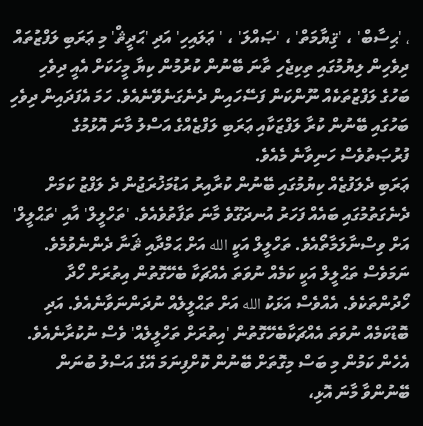، 'ޙިސާބް' ، 'ޤިޔާމަތް' ، 'ޞައްލަ' ، ' ޢަލައިހި' އަދި 'ޙަދީޘް' މި ޢަރަބި ލަފްޒުތައް ދިވެހިން ލިޔުމުގައި ތިކިޖެހި ތާނަ ބޭނުން ކުރުމުން ކިޔާ މީހަކަށް އެއީ ދިވެހި ބަހުގެ ލަފްޒުތަކެއް ނޫންކަން ފަސޭހައިން ދެނެގަނެވޭނެއެވެ. ހަމަ އެފަދައިން ދިވެހި ބަހުގައި ބޭނުން ކުރާ ލަފްޒަކާއި ޢަރަބި ލަފްޒެއްގެ އަސްލު މާނަ އޮޅުމުގެ ފުރުޞަތުވެސް ހަނިވާނެ މެއެވެ.
ޢަރަބި ދެލަފުޒެއް ކިޔުމުގައި ބޭނުން ކުރާއިރު އަޑުމަޚުރަޖުން ދެ ލަފްޒު ކަމަށް ދެނެގަތުމުގައި ބައެއް ފަހަރު އުނދަގޫވެ މާނަ ތަފާތުވެއެވެ. 'ތަހްލީލް' އާއި 'ތަޙްލީލް' އަށް ވިސްނާލަމާތޯއެވެ. ތަހްލީލް އަކީ الله އަށް ޙަމްދާއި ޘަނާ ދެންނެވުމެވެ. ނަމަވެސް ތަޙްލީލް އަކީ ކަމެއް ނުވަތަ އެއްޗަކާ ބެހޭގޮތުން އިތުރަށް ހޯދާ ހޯދުންތަކެވެ. އެއްވެސް އަޅަކު الله އަށް ތަޙްލީލެއް ނުދަންނަވާނެއެވެ. އަދި ބޮޑުކަމެއް ނުވަތަ އެއްޗަކާބެހޭގޮތުން 'އިތުރަށް ތަހްލީލެއް' ވެސް ނުކުރާނެއެވެ. އެހެން ކަމުން މި ބަސް މިގޮތަށް ބޭނުން ކޮށްފިނަމަ އޭގެ އަސްލު ބުނަން ބޭނުންވާ މާނަ އޮޅި،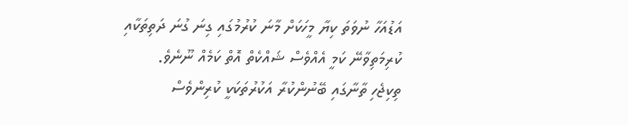އަޑުއަހާ ނުވަތަ ކިޔާ މީހަކަށް މާނަ ކުރުމުގައި ގިނަ ގުނަ ދަތިތަކާއި ކުރިމަތިވާނޭ ކަމީ އެއްވެސް ޝައްކެތް އޮތް ކަމެއް ނޫނެވެ.
ތިކިޖެހި ތާނާގައި ބޭނުންކުރާ އަކުރުތަކަކީ ކުރިންވެސް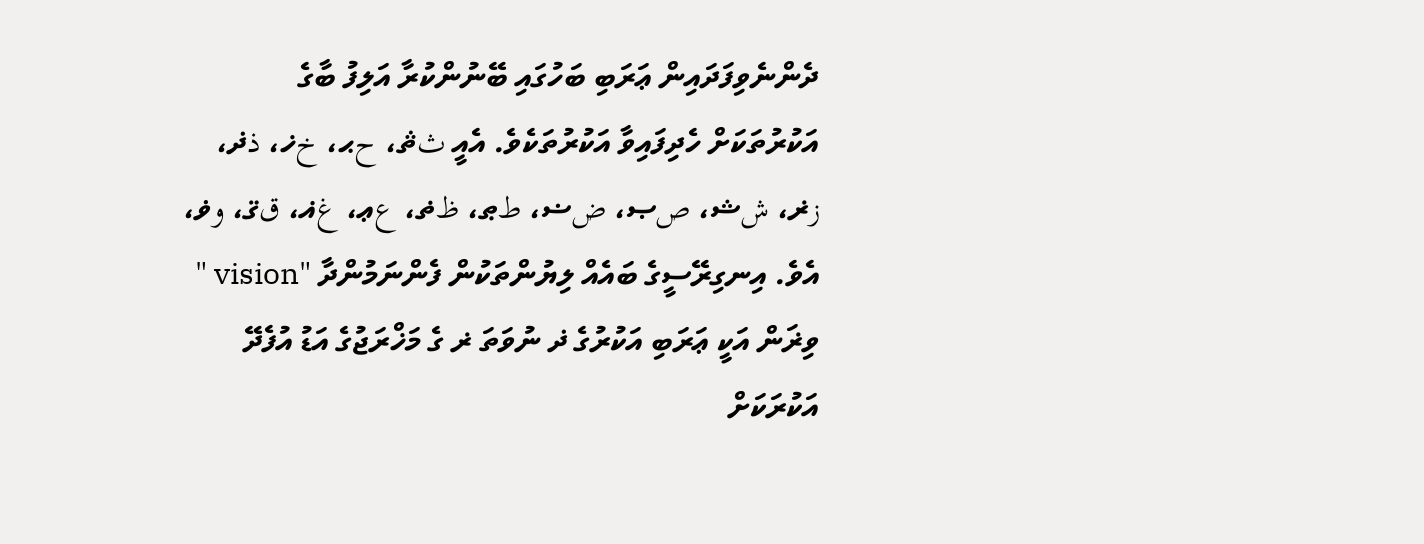ދެންނެވިފަދައިން ޢަރަބި ބަހުގައި ބޭނުންކުރާ އަލިފު ބާގެ އަކުރުތަކަށް ހެދިފައިވާ އަކުރުތަކެވެ. އެއީ ثޘ، حޙ، خޚ، ذޛ، زޜ، شޝ، صޞ، ضޟ، طޠ، ظޡ، عޢ، غޣ، قޤ، وޥ، އެވެ. އިނގިރޭސީގެ ބައެއް ލިޔުންތަކުން ފެންނަމުންދާ "vision " ވިޜަން އަކީ ޢަރަބި އަކުރުގެ ޛ ނުވަތަ ޜ ގެ މަޚްރަޖުގެ އަޑު އުފެދޭ އަކުރަކަށް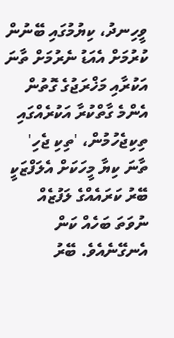ވީހިނދު، ކިޔުމުގައި ބޭނުން ކުރުމަށް އެއަޑު ނެރުމަށް ތާނަ އަކުރާއި މަޚްރަޖުގެ ގޮތުން އެންމެ ގާތްކުރާ އަކުރެއްގައި ތިކިޖެހުމުން، 'ތިކި ޖެހި' ތާނަ ކިޔާ މީހަކަށް އެލަފްޒަކީ ބޭރު ކަރައެއްގެ ލަފުޒެއް ނުވަތަ ބަހެއް ކަން އެނގޭނެއެވެ. ބޭރު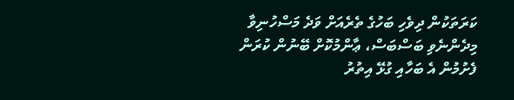ކަރަތަކުން ދިވެހި ބަހުގެ ތެރެއަށް ވަދެ މަސްހުނިވާ މިދެންނެވި ބަސްބަސް، ޢާންމުކޮށް ބޭނުން ކުރަން ފެށުމުން އެ ބަހާއި ގުޅޭ އިތުރު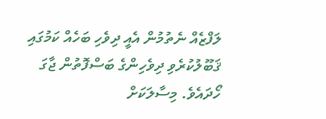ލަފްޒެއް ނެތުމުން އެއީ ދިވެހި ބަހެއް ކަމުގައި ޤަބޫލުކުރެވި ދިވެހިންގެ ބަސްފޮތުން ޖާގަ ހޯދައެވެ. މިސާލަކަށް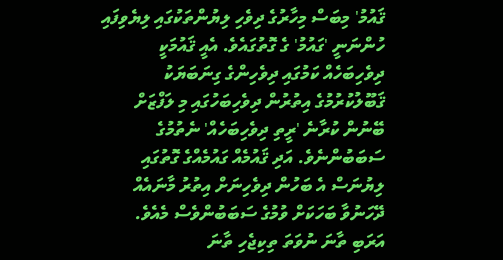ޤައުމު' މިބަސް މިހާރުގެ ދިވެހި ލިޔުންތަކުގައި ލިޔެވިފައި ހުންނަނީ 'ގައުމު' ގެ ގޮތުގައެވެ. އެއީ ޤައުމަކީ ދިވެހިބަހެއް ކަމުގައި ދިވެހިންގެ ގިނަބަޔަކު ޤަބޫލުކުރުމުގެ އިތުރުން ދިވެހިބަހުގައި މި ލަފްޒަށް ބޭނުން ކުރާނެ 'ރީތި ދިވެހިބަހެއް' ނެތުމުގެ ސަބަބުންނެވެ. އަދި ޤައުމެއް ގައުމެއްގެ ގޮތުގައި ލިޔުނަސް އެ ބަހުން ދިވެހިނަށް އިތުރު މާނައެއް ދޭހަނުވާ ބަހަކަށް ވުމުގެ ސަބަބުންވެސް މެއެވެ.
އަރަބި ތާނަ ނުވަތަ ތިކިޖެހި ތާނަ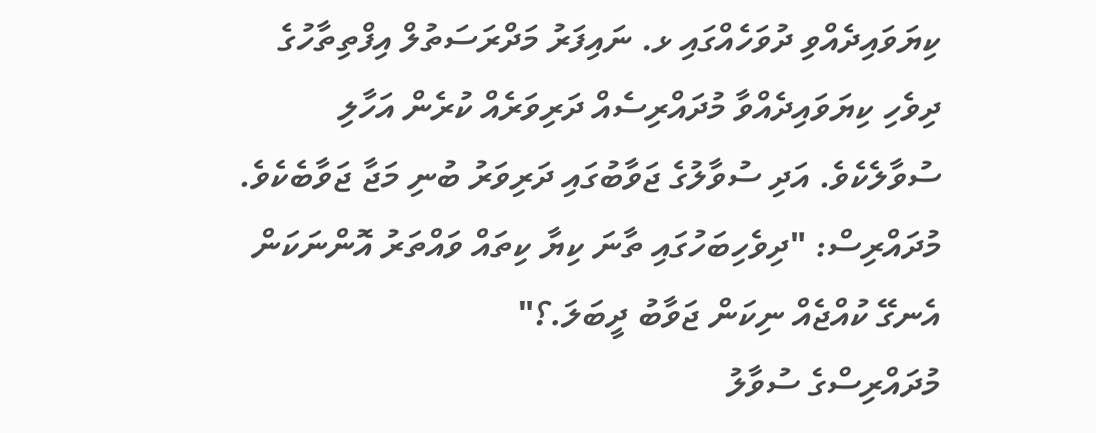ކިޔަވައިދެއްވި ދުވަހެއްގައި ޅ. ނައިފަރު މަދްރަސަތުލް އިފްތިތާހުގެ ދިވެހި ކިޔަވައިދެއްވާ މުދައްރިސެއް ދަރިވަރެއް ކުރެން އަހާލި ސުވާލެކެވެ. އަދި ސުވާލުގެ ޖަވާބުގައި ދަރިވަރު ބުނި މަޖާ ޖަވާބެކެވެ.
މުދައްރިސް: "ދިވެހިބަހުގައި ތާނަ ކިޔާ ކިތައް ވައްތަރު އޮންނަކަން އެނގޭ ކުއްޖެއް ނިކަން ޖަވާބު ދީބަލަ.؟"
މުދައްރިސްގެ ސުވާލު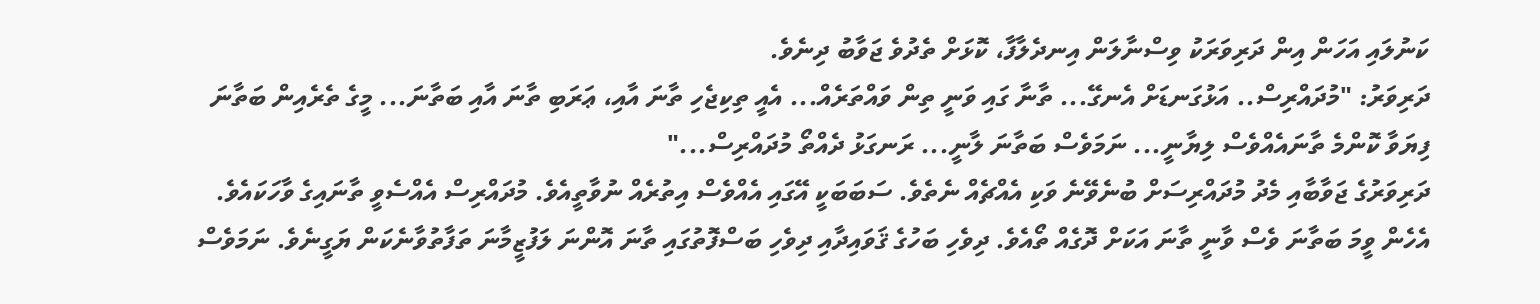ކަނުލައި އަހަން އިން ދަރިވަރަކު ވިސްނާލަން އިނދެލާފާ، ކޮޅަށް ތެދުވެ ޖަވާބު ދިނެވެ.
ދަރިވަރު: "މުދައްރިސް.. އަޅުގަނޑަށް އެނގޭ... ތާނާ ގައި ވަނީ ތިން ވައްތަރެއް... އެއީ ތިކިޖެހި ތާނަ އާއި، ޢަރަބި ތާނަ އާއި ބަތާނަ... މީގެ ތެރެއިން ބަތާނަ ފިޔަވާ ކޮންމެ ތާނައެއްވެސް ލިޔާނީ... ނަމަވެސް ބަތާނަ ލާނީ... ރަނގަޅު ދެއްތޯ މުދައްރިސް..."
ދަރިވަރުގެ ޖަވާބާއި މެދު މުދައްރިސަށް ބުނެވޭނެ ވަކި އެއްޗެއް ނެތެވެ. ސަބަބަކީ އޭގައި އެއްވެސް އިތުރެއް ނުވާތީއެވެ. މުދައްރިސް އެއްސެވީ ތާނައިގެ ވާހަކައެވެ. އެހެން ވީމަ ބަތާނަ ވެސް ވާނީ ތާނަ އަކަށް ދޮގެއް ތޯއެވެ. ދިވެހި ބަހުގެ ޤަވައިދާއި ދިވެހި ބަސްފޮތުގައި ތާނަ އޮންނަ ލަފުޒީމާނަ ތަފާތުވާނެކަން ޔަގީނެވެ. ނަމަވެސް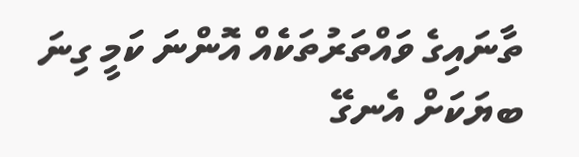ތާނައިގެ ވައްތަރުތަކެއް އޮންނަ ކަމީ ގިނަ ބޔަކަށް އެނގޭ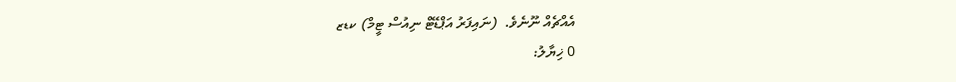އެއްޗެއް ނޫނެވެ.  (ނައިފަރު އަޕްޑޭޓް ނިއުސް ޓީމް) ކޑޒ
0 ޚިޔާލު: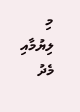މި ލިޔުމާއި މެދު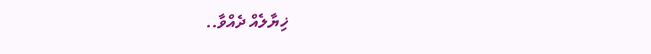ޚިޔާލެއް ދެއްވާ..